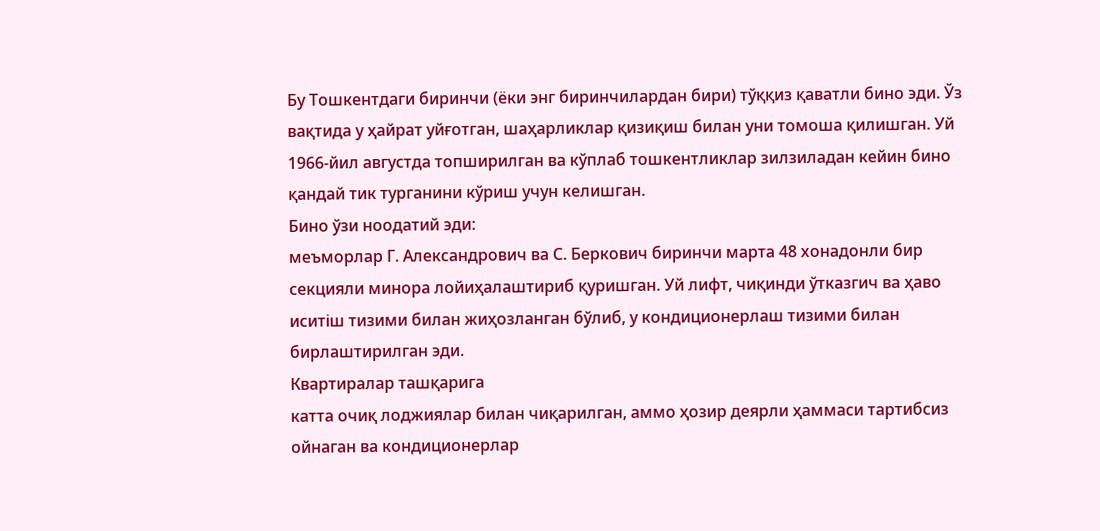Бу Тошкентдаги биринчи (ёки энг биринчилардан бири) тўққиз қаватли бино эди. Ўз вақтида у ҳайрат уйғотган, шаҳарликлар қизиқиш билан уни томоша қилишган. Уй 1966-йил августда топширилган ва кўплаб тошкентликлар зилзиладан кейин бино қандай тик турганини кўриш учун келишган.
Бино ўзи ноодатий эди:
меъморлар Г. Александрович ва С. Беркович биринчи марта 48 хонадонли бир
секцияли минора лойиҳалаштириб қуришган. Уй лифт, чиқинди ўтказгич ва ҳаво
иситіш тизими билан жиҳозланган бўлиб, у кондиционерлаш тизими билан
бирлаштирилган эди.
Квартиралар ташқарига
катта очиқ лоджиялар билан чиқарилган, аммо ҳозир деярли ҳаммаси тартибсиз
ойнаган ва кондиционерлар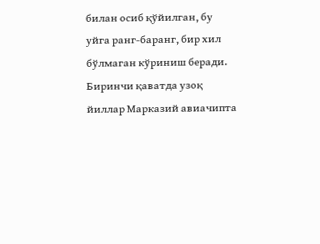билан осиб қўйилган, бу уйга ранг-баранг, бир хил
бўлмаган кўриниш беради.
Биринчи қаватда узоқ
йиллар Марказий авиачипта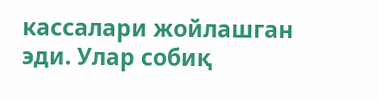кассалари жойлашган эди. Улар собиқ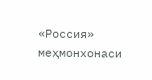«Россия»
меҳмонхонаси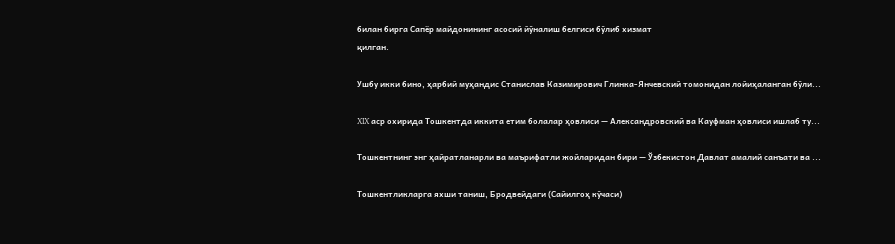билан бирга Сапёр майдонининг асосий йўналиш белгиси бўлиб хизмат
қилган.

Ушбу икки бино, ҳарбий муҳандис Станислав Казимирович Глинка-Янчевский томонидан лойиҳаланган бўли...

XIX аср охирида Тошкентда иккита етим болалар ҳовлиси — Александровский ва Кауфман ҳовлиси ишлаб ту...

Тошкентнинг энг ҳайратланарли ва маърифатли жойларидан бири — Ўзбекистон Давлат амалий санъати ва ...

Тошкентликларга яхши таниш, Бродвейдаги (Сайилгоҳ кўчаси)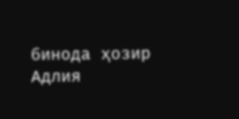бинода ҳозир Адлия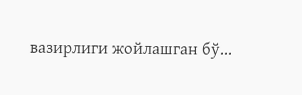вазирлиги жойлашган бў...